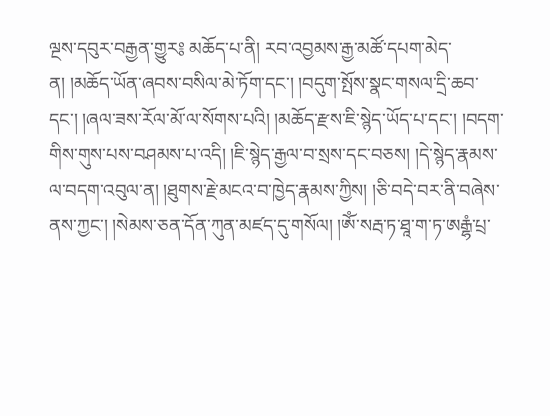ལྔས་དབུར་བརྒྱན་གྱུར༔ མཆོད་པ་ནི། རབ་འབྱམས་རྒྱ་མཚོ་དཔག་མེད་ན། །མཆོད་ཡོན་ཞབས་བསིལ་མེ་ཏོག་དང་། །བདུག་སྤོས་སྣང་གསལ་དྲི་ཆབ་དང་། །ཞལ་ཟས་རོལ་མོ་ལ་སོགས་པའི། །མཆོད་རྫས་ཇི་སྙེད་ཡོད་པ་དང་། །བདག་གིས་གུས་པས་བཤམས་པ་འདི། །ཇི་སྙེད་རྒྱལ་བ་སྲས་དང་བཅས། །དེ་སྙེད་རྣམས་ལ་བདག་འབུལ་ན། །ཐུགས་རྗེ་མངའ་བ་ཁྱེད་རྣམས་ཀྱིས། །ཅི་བདེ་བར་ནི་བཞེས་ནས་ཀྱང་། །སེམས་ཅན་དོན་ཀུན་མཛད་དུ་གསོལ། །ཨོཾ་སརྦ་ཏ་ཐཱ་ག་ཏ་ཨརྒྷཾ་པྲ་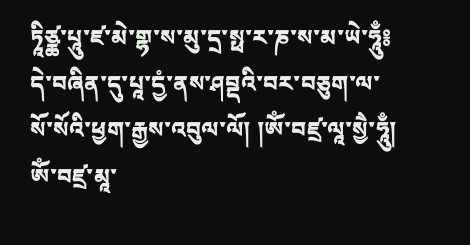ཏཱིཙྪ་པཱུ་ཛ་མེ་གྷ་ས་མུ་དྲ་སྥ་ར་ཎ་ས་མ་ཡེ་ཧཱུྃ༔ དེ་བཞིན་དུ་པཱ་དྱཾ་ནས་ཤབྡའི་བར་བཅུག་ལ་སོ་སོའི་ཕྱག་རྒྱས་འབུལ་ལོ། །ཨོཾ་བཛྲ་ལཱ་སྱཻ་ཧཱུྃ། ཨོཾ་བཛྲ་མཱ་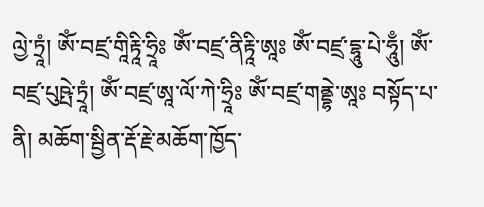ལྱེ་ཏྲཱཾ། ཨོཾ་བཛྲ་གཱིརྟཱི་ཧྲཱིཿ ཨོཾ་བཛྲ་ནིརྟཱི་ཨཱཿ ཨོཾ་བཛྲ་དྷཱུ་པེ་ཧཱུྃ། ཨོཾ་བཛྲ་པུཥྤེ་ཏྲཱཾ། ཨོཾ་བཛྲ་ཨཱ་ལོ་ཀེ་ཧྲཱིཿ ཨོཾ་བཛྲ་གནྡྷེ་ཨཱཿ བསྟོད་པ་ནི། མཆོག་སྦྱིན་རྡོ་རྗེ་མཆོག་ཁྱོད་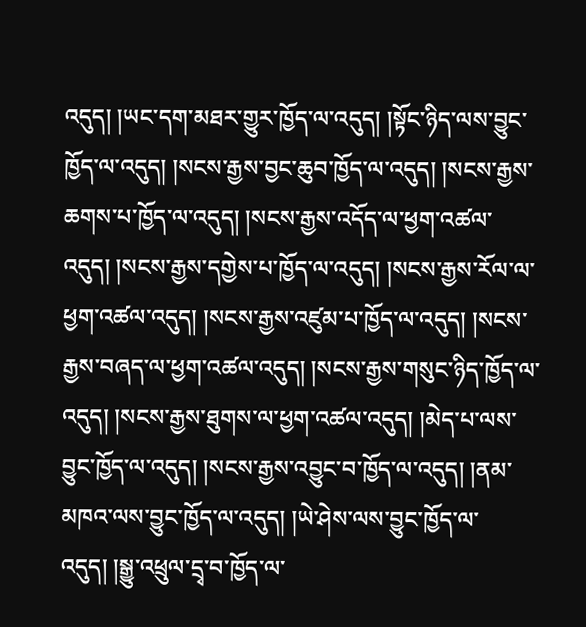འདུད། །ཡང་དག་མཐར་གྱུར་ཁྱོད་ལ་འདུད། །སྟོང་ཉིད་ལས་བྱུང་ཁྱོད་ལ་འདུད། །སངས་རྒྱས་བྱང་ཆུབ་ཁྱོད་ལ་འདུད། །སངས་རྒྱས་ཆགས་པ་ཁྱོད་ལ་འདུད། །སངས་རྒྱས་འདོད་ལ་ཕྱག་འཚལ་འདུད། །སངས་རྒྱས་དགྱེས་པ་ཁྱོད་ལ་འདུད། །སངས་རྒྱས་རོལ་ལ་ཕྱག་འཚལ་འདུད། །སངས་རྒྱས་འཛུམ་པ་ཁྱོད་ལ་འདུད། །སངས་རྒྱས་བཞད་ལ་ཕྱག་འཚལ་འདུད། །སངས་རྒྱས་གསུང་ཉིད་ཁྱོད་ལ་འདུད། །སངས་རྒྱས་ཐུགས་ལ་ཕྱག་འཚལ་འདུད། །མེད་པ་ལས་བྱུང་ཁྱོད་ལ་འདུད། །སངས་རྒྱས་འབྱུང་བ་ཁྱོད་ལ་འདུད། །ནམ་མཁའ་ལས་བྱུང་ཁྱོད་ལ་འདུད། །ཡེ་ཤེས་ལས་བྱུང་ཁྱོད་ལ་འདུད། །སྒྱུ་འཕྲུལ་དྲྭ་བ་ཁྱོད་ལ་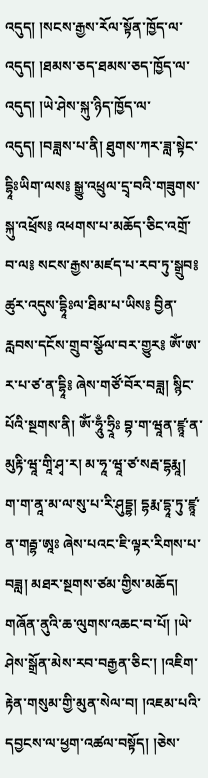འདུད། །སངས་རྒྱས་རོལ་སྟོན་ཁྱོད་ལ་འདུད། །ཐམས་ཅད་ཐམས་ཅད་ཁྱོད་ལ་འདུད། །ཡེ་ཤེས་སྐུ་ཉིད་ཁྱོད་ལ་འདུད། །བཟླས་པ་ནི། ཐུགས་ཀར་ཟླ་སྟེང་དྷཱིཿཡིག་ལས༔ སྒྱུ་འཕྲུལ་དྲྭ་བའི་གཟུགས་སྐུ་འཕྲོས༔ འཕགས་པ་མཆོད་ཅིང་འགྲོ་བ་ལ༔ སངས་རྒྱས་མཛད་པ་རབ་ཏུ་སྒྲུབ༔ ཚུར་འདུས་དྷཱིཿལ་ཐིམ་པ་ཡིས༔ བྱིན་རླབས་དངོས་གྲུབ་སྩོལ་བར་གྱུར༔ ཨོཾ་ཨ་ར་པ་ཙ་ན་དྷཱི༔ ཞེས་གཙོ་བོར་བཟླ། སྙིང་པོའི་སྔགས་ནི། ཨོཾ་ཧཱུྃ་ཧྲཱིཿ བྷ་ག་ཝཱན་ཛྙཱ་ན་མུརྟི་ཝཱ་གཱི་ཤྭ་ར། མ་ཧཱ་ཝཱ་ཙ་སརྦ་དྷརྨཱ། ག་ག་ནཱ་མ་ལ་སུ་པ་རི་ཤུདྡྷ། དྷརྨ་དྷཱ་ཏུ་ཛྙཱ་ན་གརྦྷ་ཨཱཿ ཞེས་པའང་ཇི་ལྟར་རིགས་པ་བཟླ། མཐར་སྔགས་ཙམ་གྱིས་མཆོད། གཞོན་ནུའི་ཆ་ལུགས་འཆང་བ་པོ། །ཡེ་ཤེས་སྒྲོན་མེས་རབ་བརྒྱན་ཅིང་། །འཇིག་རྟེན་གསུམ་གྱི་མུན་སེལ་བ། །འཇམ་པའི་དབྱངས་ལ་ཕྱག་འཚལ་བསྟོད། །ཅེས་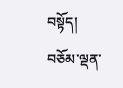བསྟོད། བཅོམ་ལྡན་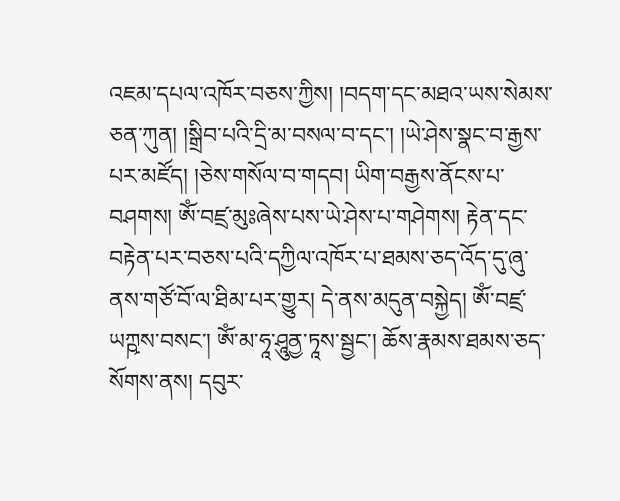འཇམ་དཔལ་འཁོར་བཅས་ཀྱིས། །བདག་དང་མཐའ་ཡས་སེམས་ཅན་ཀུན། །སྒྲིབ་པའི་དྲི་མ་བསལ་བ་དང་། །ཡེ་ཤེས་སྣང་བ་རྒྱས་པར་མཛོད། །ཅེས་གསོལ་བ་གདབ། ཡིག་བརྒྱས་ནོངས་པ་བཤགས། ཨོཾ་བཛྲ་མུཿཞེས་པས་ཡེ་ཤེས་པ་གཤེགས། རྟེན་དང་བརྟེན་པར་བཅས་པའི་དཀྱིལ་འཁོར་པ་ཐམས་ཅད་འོད་དུ་ཞུ་ནས་གཙོ་བོ་ལ་ཐིམ་པར་གྱུར། དེ་ནས་མདུན་བསྐྱེད། ཨོཾ་བཛྲ་ཡཀྵས་བསང་། ཨོཾ་མ་ཧཱ་ཤཱུནྱ་ཏཱས་སྦྱང་། ཆོས་རྣམས་ཐམས་ཅད་སོགས་ནས། དབུར་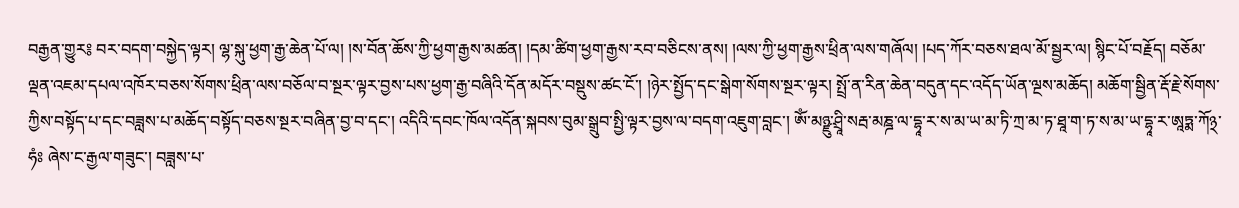བརྒྱན་གྱུར༔ བར་བདག་བསྐྱེད་ལྟར། ལྷ་སྐུ་ཕྱག་རྒྱ་ཆེན་པོ་ལ། །ས་བོན་ཆོས་ཀྱི་ཕྱག་རྒྱས་མཚན། །དམ་ཚིག་ཕྱག་རྒྱས་རབ་བཅིངས་ནས། །ལས་ཀྱི་ཕྱག་རྒྱས་ཕྲིན་ལས་གཞོལ། །པད་ཀོར་བཅས་ཐལ་མོ་སྦྱར་ལ། སྙིང་པོ་བརྗོད། བཅོམ་ལྡན་འཇམ་དཔལ་འཁོར་བཅས་སོགས་ཕྲིན་ལས་བཅོལ་བ་སྔར་ལྟར་བྱས་པས་ཕྱག་རྒྱ་བཞིའི་དོན་མདོར་བསྡུས་ཚང་ངོ་། །ཉེར་སྤྱོད་དང་སྒེག་སོགས་སྔར་ལྟར། སྤྲོ་ན་རིན་ཆེན་བདུན་དང་འདོད་ཡོན་ལྔས་མཆོད། མཆོག་སྦྱིན་རྡོ་རྗེ་སོགས་ཀྱིས་བསྟོད་པ་དང་བཟླས་པ་མཆོད་བསྟོད་བཅས་སྔར་བཞིན་བྱ་བ་དང་། འདིའི་དབང་ཁོལ་འདོན་སྐབས་བུམ་སྒྲུབ་སྤྱི་ལྟར་བྱས་ལ་བདག་འཇུག་བླང་། ཨོཾ་མཉྫུ་ཤྲཱི་སརྦ་མཎྜ་ལ་དྷཱ་ར་ས་མ་ཡ་མ་ཏི་ཀྲ་མ་ཏ་ཐཱ་ག་ཏ་ས་མ་ཡ་དྷཱ་ར་ཨཱཏྨ་ཀོ྅་ཧཾཿ ཞེས་ང་རྒྱལ་གཟུང་། བཟླས་པ་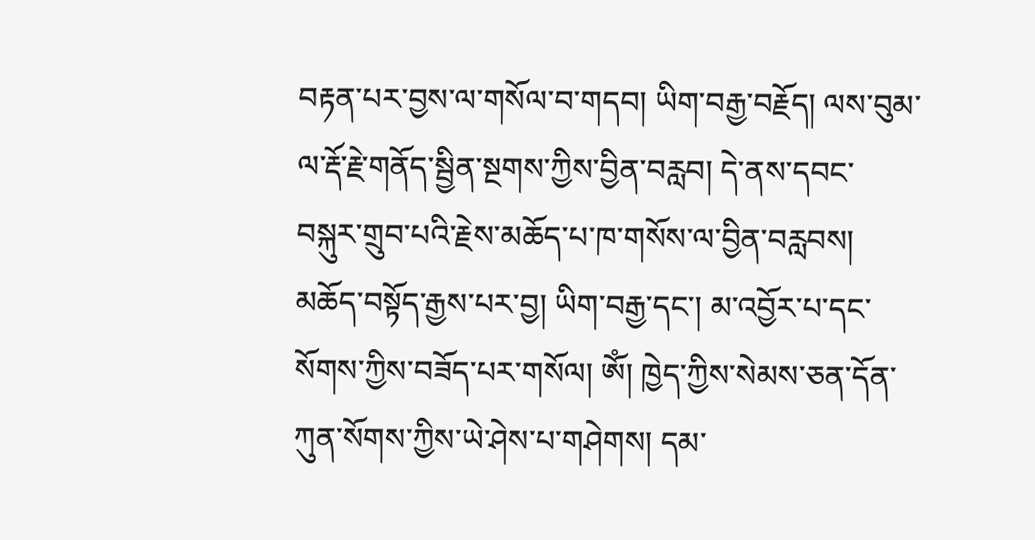བརྟན་པར་བྱས་ལ་གསོལ་བ་གདབ། ཡིག་བརྒྱ་བརྗོད། ལས་བུམ་ལ་རྡོ་རྗེ་གནོད་སྦྱིན་སྔགས་ཀྱིས་བྱིན་བརླབ། དེ་ནས་དབང་བསྐུར་གྲུབ་པའི་རྗེས་མཆོད་པ་ཁ་གསོས་ལ་བྱིན་བརླབས། མཆོད་བསྟོད་རྒྱས་པར་བྱ། ཡིག་བརྒྱ་དང་། མ་འབྱོར་པ་དང་སོགས་ཀྱིས་བཟོད་པར་གསོལ། ཨོཾ། ཁྱེད་ཀྱིས་སེམས་ཅན་དོན་ཀུན་སོགས་ཀྱིས་ཡེ་ཤེས་པ་གཤེགས། དམ་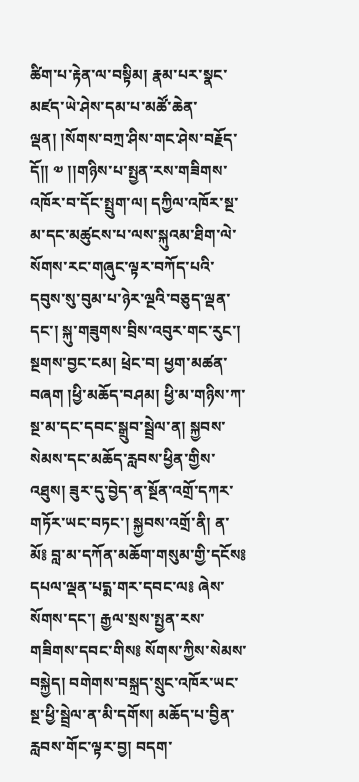ཚིག་པ་རྟེན་ལ་བསྟིམ། རྣམ་པར་སྣང་མཛད་ཡེ་ཤེས་དམ་པ་མཚོ་ཆེན་ལྡན། །སོགས་བཀྲ་ཤིས་གང་ཤེས་བརྗོད་དོ།། ༧ །།གཉིས་པ་སྤྱན་རས་གཟིགས་འཁོར་བ་དོང་སྤྲུག་ལ། དཀྱིལ་འཁོར་སྔ་མ་དང་མཚུངས་པ་ལས་སྐུའམ་ཐིག་ལེ་སོགས་རང་གཞུང་ལྟར་བཀོད་པའི་དབུས་སུ་བུམ་པ་ཉེར་ལྔའི་བཅུད་ལྡན་དང་། སྐུ་གཟུགས་བྲིས་འབུར་གང་རུང་། སྔགས་བྱང་ངམ། ཕྲེང་བ། ཕྱག་མཚན་བཞག །ཕྱི་མཆོད་བཤམ། ཕྱི་མ་གཉིས་ཀ་སྔ་མ་དང་དབང་སྒྲུབ་སྦྲེལ་ན། སྐྱབས་སེམས་དང་མཆོད་རླབས་ཕྱིན་གྱིས་འཐུས། ཟུར་དུ་བྱེད་ན་སྔོན་འགྲོ་དཀར་གཏོར་ཡང་བཏང་། སྐྱབས་འགྲོ་ནི། ན་མོ༔ བླ་མ་དཀོན་མཆོག་གསུམ་གྱི་དངོས༔ དཔལ་ལྡན་པདྨ་གར་དབང་ལ༔ ཞེས་སོགས་དང་། རྒྱལ་སྲས་སྤྱན་རས་གཟིགས་དབང་གིས༔ སོགས་ཀྱིས་སེམས་བསྐྱེད། བགེགས་བསྐྲད་སྲུང་འཁོར་ཡང་སྔ་ཕྱི་སྦྲེལ་ན་མི་དགོས། མཆོད་པ་བྱིན་རླབས་གོང་ལྟར་བྱ། བདག་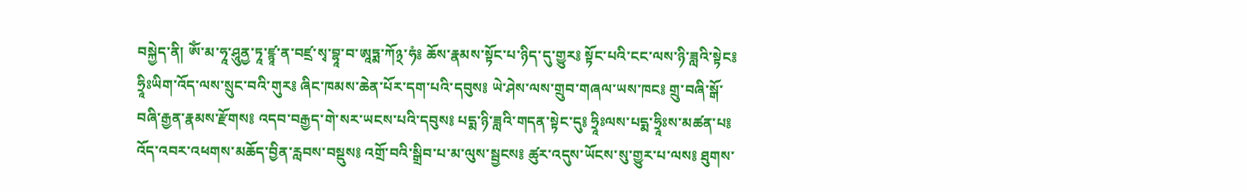བསྐྱེད་ནི། ཨོཾ་མ་ཧཱ་ཤཱུནྱ་ཏཱ་ཛྙཱ་ན་བཛྲ་སྭ་བྷཱ་བ་ཨཱཏྨ་ཀོ྅་ཧཾ༔ ཆོས་རྣམས་སྟོང་པ་ཉིད་དུ་གྱུར༔ སྟོང་པའི་ངང་ལས་ཉི་ཟླའི་སྟེང༔ ཧྲཱིཿཡིག་འོད་ལས་སྲུང་བའི་གུར༔ ཞིང་ཁམས་ཆེན་པོར་དག་པའི་དབུས༔ ཡེ་ཤེས་ལས་གྲུབ་གཞལ་ཡས་ཁང༔ གྲུ་བཞི་སྒོ་བཞི་རྒྱན་རྣམས་རྫོགས༔ འདབ་བརྒྱད་གེ་སར་ཡངས་པའི་དབུས༔ པདྨ་ཉི་ཟླའི་གདན་སྟེང་དུ༔ ཧྲཱིཿལས་པདྨ་ཧྲཱིཿས་མཚན་པ༔ འོད་འབར་འཕགས་མཆོད་བྱིན་རླབས་བསྡུས༔ འགྲོ་བའི་སྒྲིབ་པ་མ་ལུས་སྦྱངས༔ ཚུར་འདུས་ཡོངས་སུ་གྱུར་པ་ལས༔ ཐུགས་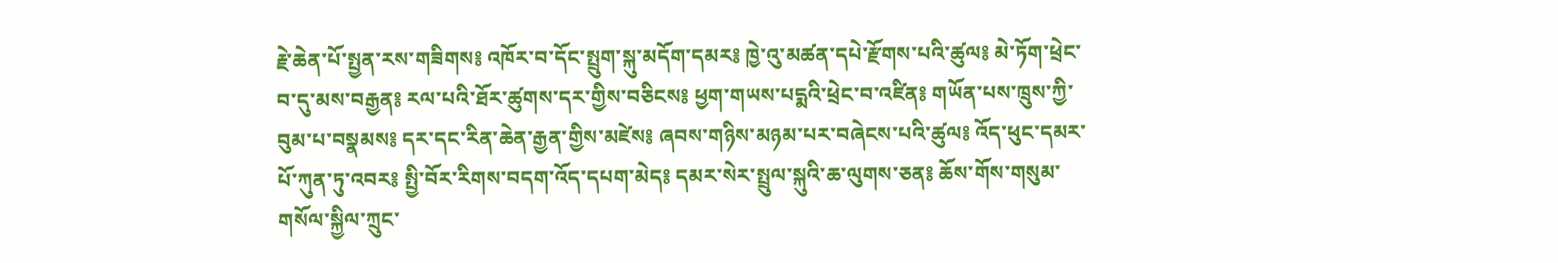རྗེ་ཆེན་པོ་སྤྱན་རས་གཟིགས༔ འཁོར་བ་དོང་སྤྲུག་སྐུ་མདོག་དམར༔ ཁྱེ་འུ་མཚན་དཔེ་རྫོགས་པའི་ཚུལ༔ མེ་ཏོག་ཕྲེང་བ་དུ་མས་བརྒྱན༔ རལ་པའི་ཐོར་ཚུགས་དར་གྱིས་བཅིངས༔ ཕྱག་གཡས་པདྨའི་ཕྲེང་བ་འཛིན༔ གཡོན་པས་ཁྲུས་ཀྱི་བུམ་པ་བསྣམས༔ དར་དང་རིན་ཆེན་རྒྱན་གྱིས་མཛེས༔ ཞབས་གཉིས་མཉམ་པར་བཞེངས་པའི་ཚུལ༔ འོད་ཕུང་དམར་པོ་ཀུན་ཏུ་འབར༔ སྤྱི་བོར་རིགས་བདག་འོད་དཔག་མེད༔ དམར་སེར་སྤྲུལ་སྐུའི་ཆ་ལུགས་ཅན༔ ཆོས་གོས་གསུམ་གསོལ་སྐྱིལ་ཀྲུང་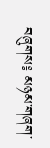བཞུགས༔ མཉམ་གཞག་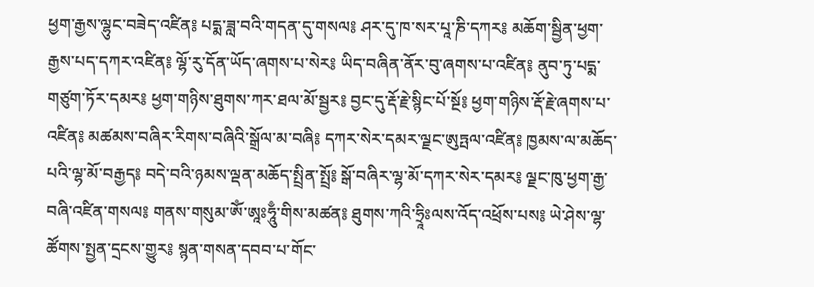ཕྱག་རྒྱས་ལྷུང་བཟེད་འཛིན༔ པདྨ་ཟླ་བའི་གདན་དུ་གསལ༔ ཤར་དུ་ཁ་སར་པཱ་ཎི་དཀར༔ མཆོག་སྦྱིན་ཕྱག་རྒྱས་པད་དཀར་འཛིན༔ ལྷོ་རུ་དོན་ཡོད་ཞགས་པ་སེར༔ ཡིད་བཞིན་ནོར་བུ་ཞགས་པ་འཛིན༔ ནུབ་ཏུ་པདྨ་གཙུག་ཏོར་དམར༔ ཕྱག་གཉིས་ཐུགས་ཀར་ཐལ་མོ་སྦྱར༔ བྱང་དུ་རྡོ་རྗེ་སྙིང་པོ་སྔོ༔ ཕྱག་གཉིས་རྡོ་རྗེ་ཞགས་པ་འཛིན༔ མཚམས་བཞིར་རིགས་བཞིའི་སྒྲོལ་མ་བཞི༔ དཀར་སེར་དམར་ལྗང་ཨུཏྤལ་འཛིན༔ ཁྱམས་ལ་མཆོད་པའི་ལྷ་མོ་བརྒྱད༔ བདེ་བའི་ཉམས་ལྡན་མཆོད་སྤྲིན་སྤྲོ༔ སྒོ་བཞིར་ལྷ་མོ་དཀར་སེར་དམར༔ ལྗང་ཁུ་ཕྱག་རྒྱ་བཞི་འཛིན་གསལ༔ གནས་གསུམ་ཨོཾ་ཨཱཿཧཱུྃ་གིས་མཚན༔ ཐུགས་ཀའི་ཧྲཱིཿལས་འོད་འཕྲོས་པས༔ ཡེ་ཤེས་ལྷ་ཚོགས་སྤྱན་དྲངས་གྱུར༔ སྙན་གསན་དབབ་པ་གོང་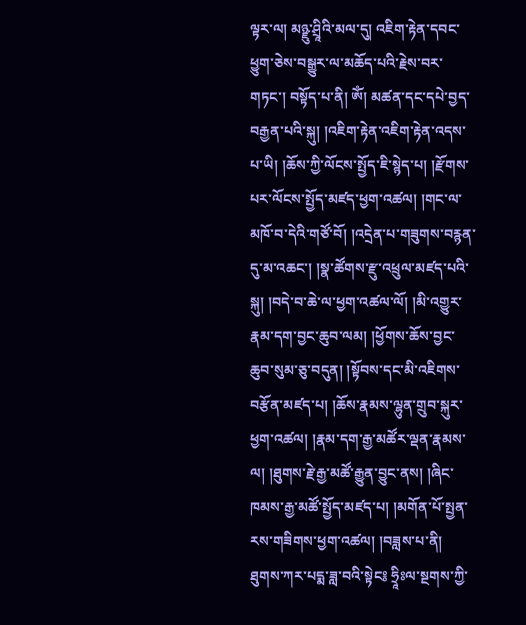ལྟར་ལ། མཉྫུ་ཤྲཱིའི་མལ་དུ། འཇིག་རྟེན་དབང་ཕྱུག་ཅེས་བསྒྱུར་ལ་མཆོད་པའི་རྗེས་བར་གཏང་། བསྟོད་པ་ནི། ཨོཾ། མཚན་དང་དཔེ་བྱད་བརྒྱན་པའི་སྐུ། །འཇིག་རྟེན་འཇིག་རྟེན་འདས་པ་ཡི། །ཆོས་ཀྱི་ལོངས་སྤྱོད་ཇི་སྙེད་པ། །རྫོགས་པར་ལོངས་སྤྱོད་མཛད་ཕྱག་འཚལ། །གང་ལ་མཁོ་བ་དེའི་གཙོ་བོ། །འདྲེན་པ་གཟུགས་བརྙན་དུ་མ་འཆང་། །སྣ་ཚོགས་རྫུ་འཕྲུལ་མཛད་པའི་སྐུ། །བདེ་བ་ཆེ་ལ་ཕྱག་འཚལ་ལོ། །མི་འགྱུར་རྣམ་དག་བྱང་ཆུབ་ལམ། །ཕྱོགས་ཆོས་བྱང་ཆུབ་སུམ་ཅུ་བདུན། །སྟོབས་དང་མི་འཇིགས་བརྩོན་མཛད་པ། །ཆོས་རྣམས་ལྷུན་གྲུབ་སྐུར་ཕྱག་འཚལ། །རྣམ་དག་རྒྱ་མཚོར་ལྡན་རྣམས་ལ། །ཐུགས་རྗེ་རྒྱ་མཚོ་རྒྱུན་བྱུང་ནས། །ཞིང་ཁམས་རྒྱ་མཚོ་སྤྱོད་མཛད་པ། །མགོན་པོ་སྤྱན་རས་གཟིགས་ཕྱག་འཚལ། །བཟླས་པ་ནི། ཐུགས་ཀར་པདྨ་ཟླ་བའི་སྟེང༔ ཧྲཱིཿལ་སྔགས་ཀྱི་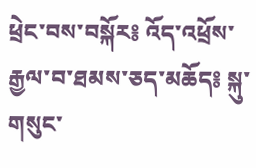ཕྲེང་བས་བསྐོར༔ འོད་འཕྲོས་རྒྱལ་བ་ཐམས་ཅད་མཆོད༔ སྐུ་གསུང་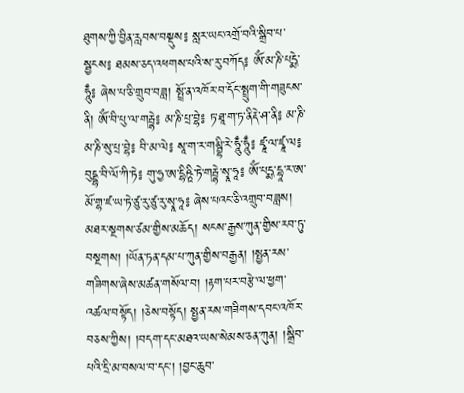ཐུགས་ཀྱི་བྱིན་རླབས་བསྡུས༔ སླར་ཡང་འགྲོ་བའི་སྒྲིབ་པ་སྦྱངས༔ ཐམས་ཅད་འཕགས་པའི་ས་རུ་བཀོད༔ ཨོཾ་མ་ཎི་པདྨེ་ཧཱུྃ༔ ཞེས་པ་ཅི་གྲུབ་བཟླ། སྤྲོ་ན་འཁོར་བ་དོང་སྤྲུག་གི་གཟུངས་ནི། ཨོཾ་བི་པུ་ལ་གརྦྷེ༔ མ་ཎི་པྲ་བྷེ༔ ཏ་ཐཱ་ག་ཏ་ནིརྡེ་ཤ་ནི༔ མ་ཎི་མ་ཎི་སུ་པྲ་བྷེ༔ བི་མ་ལེ༔ སཱ་ག་ར་གམྦྷི་རེ་ཧཱུྃ་ཧཱུྃ༔ ཛྭཱ་ལ་ཛྭཱ་ལ༔ བུདྡྷ་བི་ལོ་ཀི་ཏེ༔ གུ་ཧྱ་ཨ་དྷིཥྛི་ཏེ་གརྦྷེ་སྭཱ་ཧཱ༔ ཨོཾ་པདྨ་དྷཱ་ར་ཨ་མོ་གྷ་ཛ་ཡ་ཏེ་ཙུ་རུ་ཙུ་རུ་སྭཱ་ཧཱ༔ ཞེས་པའང་ཅི་འགྲུབ་བཟླས། མཐར་སྔགས་ཙམ་གྱིས་མཆོད། སངས་རྒྱས་ཀུན་གྱིས་རབ་ཏུ་བསྔགས། །ཡོན་ཏན་དམ་པ་ཀུན་གྱིས་བརྒྱན། །སྤྱན་རས་གཟིགས་ཞེས་མཚན་གསོལ་བ། །རྟག་པར་བརྩེ་ལ་ཕྱག་འཚལ་བསྟོད། །ཅེས་བསྟོད། སྤྱན་རས་གཟིགས་དབང་འཁོར་བཅས་ཀྱིས། །བདག་དང་མཐའ་ཡས་སེམས་ཅན་ཀུན། །སྒྲིབ་པའི་དྲི་མ་བསལ་བ་དང་། །བྱང་ཆུབ་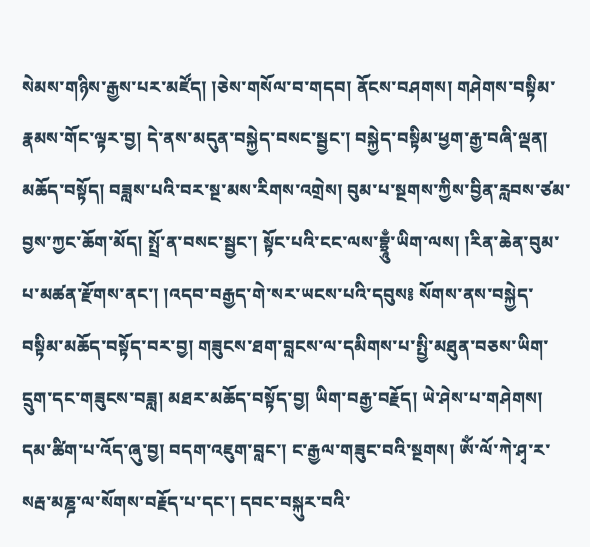སེམས་གཉིས་རྒྱས་པར་མཛོད། །ཅེས་གསོལ་བ་གདབ། ནོངས་བཤགས། གཤེགས་བསྟིམ་རྣམས་གོང་ལྟར་བྱ། དེ་ནས་མདུན་བསྐྱེད་བསང་སྦྱང་། བསྐྱེད་བསྟིམ་ཕྱག་རྒྱ་བཞི་ལྡན། མཆོད་བསྟོད། བཟླས་པའི་བར་སྔ་མས་རིགས་འགྲེས། བུམ་པ་སྔགས་ཀྱིས་བྱིན་རླབས་ཙམ་བྱས་ཀྱང་ཆོག་མོད། སྤྲོ་ན་བསང་སྦྱང་། སྟོང་པའི་ངང་ལས་བྷྲཱུྃ་ཡིག་ལས། །རིན་ཆེན་བུམ་པ་མཚན་རྫོགས་ནང་། །འདབ་བརྒྱད་གེ་སར་ཡངས་པའི་དབུས༔ སོགས་ནས་བསྐྱེད་བསྟིམ་མཆོད་བསྟོད་བར་བྱ། གཟུངས་ཐག་བླངས་ལ་དམིགས་པ་སྤྱི་མཐུན་བཅས་ཡིག་དྲུག་དང་གཟུངས་བཟླ། མཐར་མཆོད་བསྟོད་བྱ། ཡིག་བརྒྱ་བརྗོད། ཡེ་ཤེས་པ་གཤེགས། དམ་ཚིག་པ་འོད་ཞུ་བྱ། བདག་འཇུག་བླང་། ང་རྒྱལ་གཟུང་བའི་སྔགས། ཨོཾ་ལོ་ཀེ་ཤྭ་ར་སརྦ་མཎྜ་ལ་སོགས་བརྗོད་པ་དང་། དབང་བསྐུར་བའི་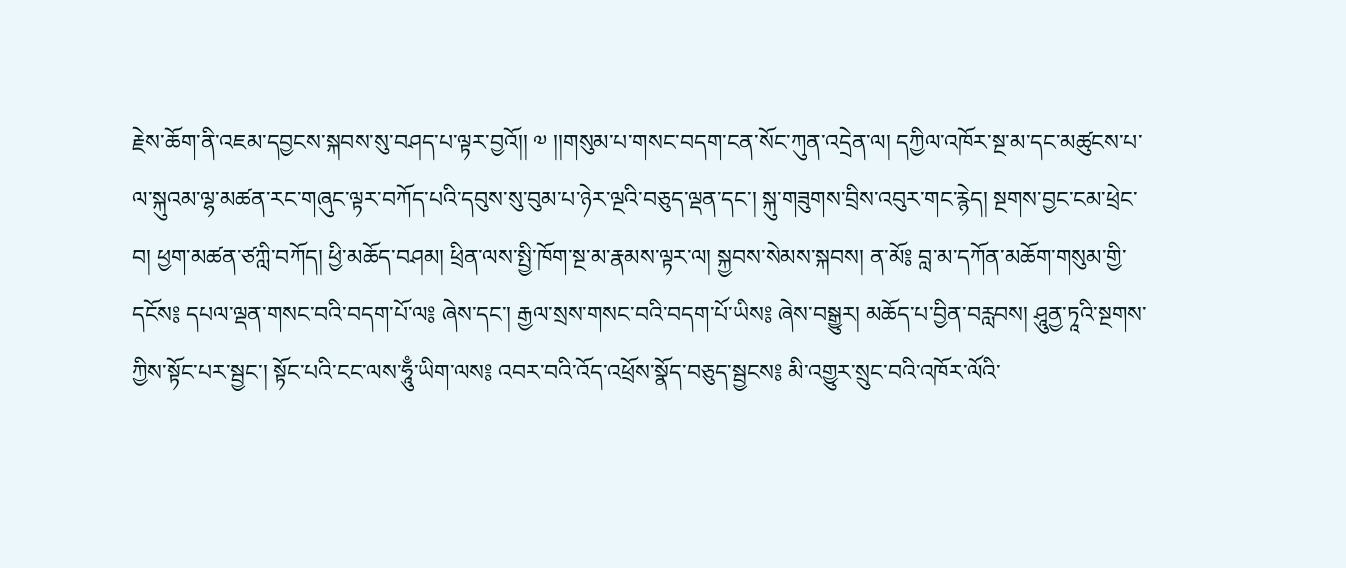རྗེས་ཆོག་ནི་འཇམ་དབྱངས་སྐབས་སུ་བཤད་པ་ལྟར་བྱའོ།། ༧ །།གསུམ་པ་གསང་བདག་ངན་སོང་ཀུན་འདྲེན་ལ། དཀྱིལ་འཁོར་སྔ་མ་དང་མཚུངས་པ་ལ་སྐུའམ་ལྷ་མཚན་རང་གཞུང་ལྟར་བཀོད་པའི་དབུས་སུ་བུམ་པ་ཉེར་ལྔའི་བཅུད་ལྡན་དང་། སྐུ་གཟུགས་བྲིས་འབུར་གང་རྙེད། སྔགས་བྱང་ངམ་ཕྲེང་བ། ཕྱག་མཚན་ཙཀླི་བཀོད། ཕྱི་མཆོད་བཤམ། ཕྲིན་ལས་སྤྱི་ཁོག་སྔ་མ་རྣམས་ལྟར་ལ། སྐྱབས་སེམས་སྐབས། ན་མོ༔ བླ་མ་དཀོན་མཆོག་གསུམ་གྱི་དངོས༔ དཔལ་ལྡན་གསང་བའི་བདག་པོ་ལ༔ ཞེས་དང་། རྒྱལ་སྲས་གསང་བའི་བདག་པོ་ཡིས༔ ཞེས་བསྒྱུར། མཆོད་པ་བྱིན་བརླབས། ཤཱུནྱ་ཏཱའི་སྔགས་ཀྱིས་སྟོང་པར་སྦྱང་། སྟོང་པའི་ངང་ལས་ཧཱུྃ་ཡིག་ལས༔ འབར་བའི་འོད་འཕྲོས་སྣོད་བཅུད་སྦྱངས༔ མི་འགྱུར་སྲུང་བའི་འཁོར་ལོའི་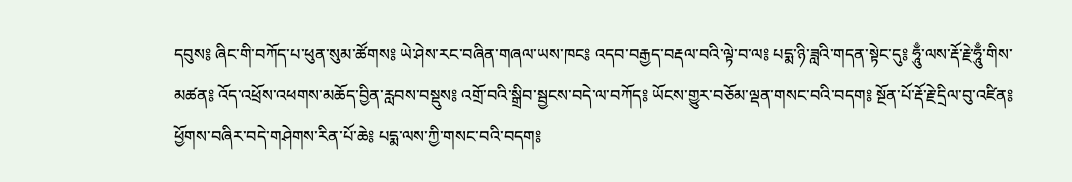དབུས༔ ཞིང་གི་བཀོད་པ་ཕུན་སུམ་ཚོགས༔ ཡེ་ཤེས་རང་བཞིན་གཞལ་ཡས་ཁང༔ འདབ་བརྒྱད་བརྡལ་བའི་ལྟེ་བ་ལ༔ པདྨ་ཉི་ཟླའི་གདན་སྟེང་དུ༔ ཧཱུྃ་ལས་རྡོ་རྗེ་ཧཱུྃ་གིས་མཚན༔ འོད་འཕྲོས་འཕགས་མཆོད་བྱིན་རླབས་བསྡུས༔ འགྲོ་བའི་སྒྲིབ་སྦྱངས་བདེ་ལ་བཀོད༔ ཡོངས་གྱུར་བཅོམ་ལྡན་གསང་བའི་བདག༔ སྔོན་པོ་རྡོ་རྗེ་དྲིལ་བུ་འཛིན༔ ཕྱོགས་བཞིར་བདེ་གཤེགས་རིན་པོ་ཆེ༔ པདྨ་ལས་ཀྱི་གསང་བའི་བདག༔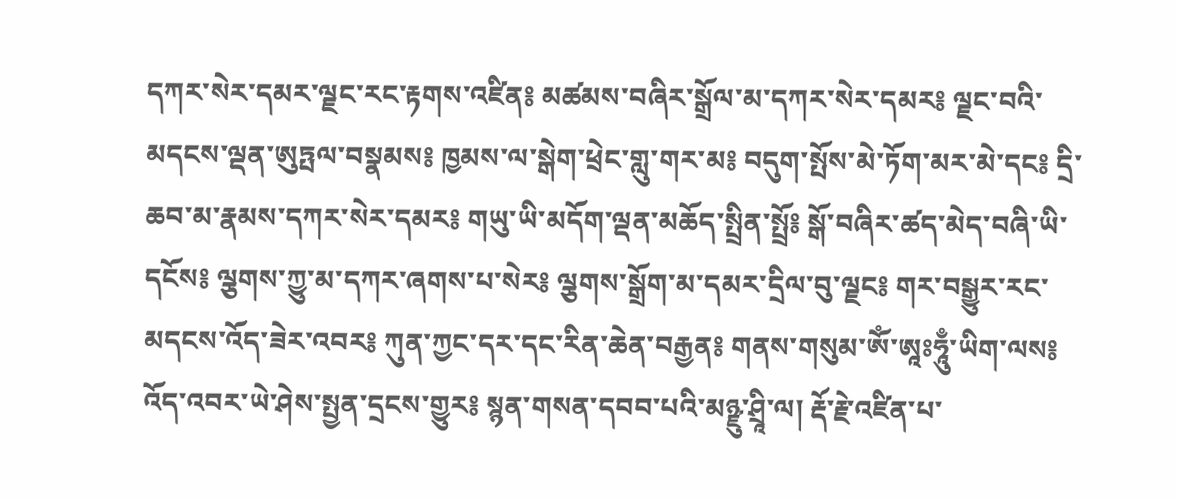དཀར་སེར་དམར་ལྗང་རང་རྟགས་འཛིན༔ མཚམས་བཞིར་སྒྲོལ་མ་དཀར་སེར་དམར༔ ལྗང་བའི་མདངས་ལྡན་ཨུཏྤལ་བསྣམས༔ ཁྱམས་ལ་སྒེག་ཕྲེང་གླུ་གར་མ༔ བདུག་སྤོས་མེ་ཏོག་མར་མེ་དང༔ དྲི་ཆབ་མ་རྣམས་དཀར་སེར་དམར༔ གཡུ་ཡི་མདོག་ལྡན་མཆོད་སྤྲིན་སྤྲོ༔ སྒོ་བཞིར་ཚད་མེད་བཞི་ཡི་དངོས༔ ལྕགས་ཀྱུ་མ་དཀར་ཞགས་པ་སེར༔ ལྕགས་སྒྲོག་མ་དམར་དྲིལ་བུ་ལྗང༔ གར་བསྒྱུར་རང་མདངས་འོད་ཟེར་འབར༔ ཀུན་ཀྱང་དར་དང་རིན་ཆེན་བརྒྱན༔ གནས་གསུམ་ཨོཾ་ཨཱཿཧཱུྃ་ཡིག་ལས༔ འོད་འབར་ཡེ་ཤེས་སྤྱན་དྲངས་གྱུར༔ སྙན་གསན་དབབ་པའི་མཉྫུ་ཤྲཱི་ལ། རྡོ་རྗེ་འཛིན་པ་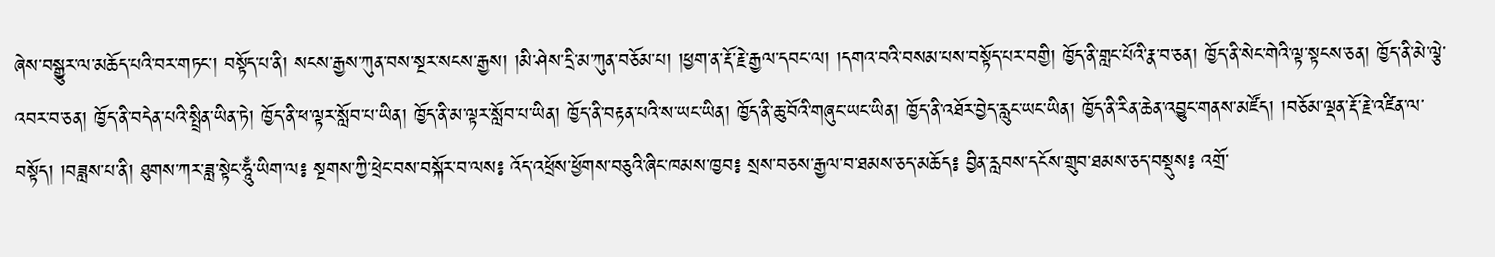ཞེས་བསྒྱུར་ལ་མཆོད་པའི་བར་གཏང་། བསྟོད་པ་ནི། སངས་རྒྱས་ཀུན་བས་སྔར་སངས་རྒྱས། །མི་ཤེས་དྲི་མ་ཀུན་བཅོམ་པ། །ཕྱག་ན་རྡོ་རྗེ་རྒྱལ་དབང་ལ། །དགའ་བའི་བསམ་པས་བསྟོད་པར་བགྱི། ཁྱོད་ནི་གླང་པོའི་རྣ་བ་ཅན། ཁྱོད་ནི་སེང་གེའི་ལྟ་སྟངས་ཅན། ཁྱོད་ནི་མེ་ལྕེ་འབར་བ་ཅན། ཁྱོད་ནི་བདེན་པའི་སྤྲིན་ཡིན་ཏེ། ཁྱོད་ནི་ཕ་ལྟར་སློབ་པ་ཡིན། ཁྱོད་ནི་མ་ལྟར་སློབ་པ་ཡིན། ཁྱོད་ནི་བརྟན་པའི་ས་ཡང་ཡིན། ཁྱོད་ནི་ཆུ་བོའི་གཞུང་ཡང་ཡིན། ཁྱོད་ནི་འཐོར་བྱེད་རླུང་ཡང་ཡིན། ཁྱོད་ནི་རིན་ཆེན་འབྱུང་གནས་མཛོད། །བཅོམ་ལྡན་རྡོ་རྗེ་འཛིན་ལ་བསྟོད། །བཟླས་པ་ནི། ཐུགས་ཀར་ཟླ་སྟེང་ཧཱུྃ་ཡིག་ལ༔ སྔགས་ཀྱི་ཕྲེང་བས་བསྐོར་བ་ལས༔ འོད་འཕྲོས་ཕྱོགས་བཅུའི་ཞིང་ཁམས་ཁྱབ༔ སྲས་བཅས་རྒྱལ་བ་ཐམས་ཅད་མཆོད༔ བྱིན་རླབས་དངོས་གྲུབ་ཐམས་ཅད་བསྡུས༔ འགྲོ་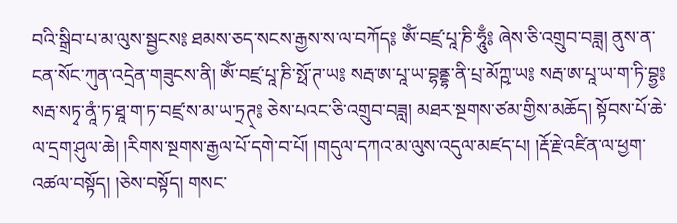བའི་སྒྲིབ་པ་མ་ལུས་སྦྱངས༔ ཐམས་ཅད་སངས་རྒྱས་ས་ལ་བཀོད༔ ཨོཾ་བཛྲ་པཱ་ཎི་ཧཱུྃ༔ ཞེས་ཅི་འགྲུབ་བཟླ། ནུས་ན་ངན་སོང་ཀུན་འདྲེན་གཟུངས་ནི། ཨོཾ་བཛྲ་པཱ་ཎི་སྥོ་ཊ་ཡ༔ སརྦ་ཨ་པཱ་ཡ་བྷནྡྷ་ནི་པྲ་མོཀྵ་ཡ༔ སརྦ་ཨ་པཱ་ཡ་ག་ཏི་བྷྱ༔ སརྦ་སཏྭ་ནཱཾ་ཏ་ཐཱ་ག་ཏ་བཛྲ་ས་མ་ཡ་ཏྲཊ྄༔ ཅེས་པའང་ཅི་འགྲུབ་བཟླ། མཐར་སྔགས་ཙམ་གྱིས་མཆོད། སྟོབས་པོ་ཆེ་ལ་དྲག་ཤུལ་ཆེ། །རིགས་སྔགས་རྒྱལ་པོ་དགེ་བ་པོ། །གདུལ་དཀའ་མ་ལུས་འདུལ་མཛད་པ། །རྡོ་རྗེ་འཛིན་ལ་ཕྱག་འཚལ་བསྟོད། །ཅེས་བསྟོད། གསང་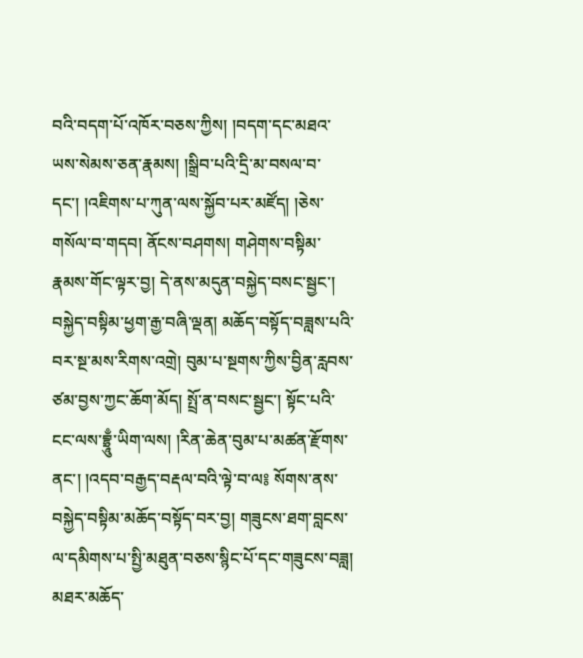བའི་བདག་པོ་འཁོར་བཅས་ཀྱིས། །བདག་དང་མཐའ་ཡས་སེམས་ཅན་རྣམས། །སྒྲིབ་པའི་དྲི་མ་བསལ་བ་དང་། །འཇིགས་པ་ཀུན་ལས་སྐྱོབ་པར་མཛོད། །ཅེས་གསོལ་བ་གདབ། ནོངས་བཤགས། གཤེགས་བསྟིམ་རྣམས་གོང་ལྟར་བྱ། དེ་ནས་མདུན་བསྐྱེད་བསང་སྦྱང་། བསྐྱེད་བསྟིམ་ཕྱག་རྒྱ་བཞི་ལྡན། མཆོད་བསྟོད་བཟླས་པའི་བར་སྔ་མས་རིགས་འགྲེ། བུམ་པ་སྔགས་ཀྱིས་བྱིན་རླབས་ཙམ་བྱས་ཀྱང་ཆོག་མོད། སྤྲོ་ན་བསང་སྦྱང་། སྟོང་པའི་ངང་ལས་བྷྲཱུྃ་ཡིག་ལས། །རིན་ཆེན་བུམ་པ་མཚན་རྫོགས་ནང་། །འདབ་བརྒྱད་བརྡལ་བའི་ལྟེ་བ་ལ༔ སོགས་ནས་བསྐྱེད་བསྟིམ་མཆོད་བསྟོད་བར་བྱ། གཟུངས་ཐག་བླངས་ལ་དམིགས་པ་སྤྱི་མཐུན་བཅས་སྙིང་པོ་དང་གཟུངས་བཟླ། མཐར་མཆོད་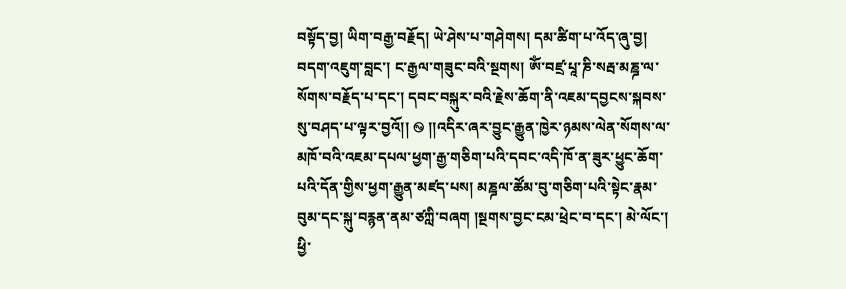བསྟོད་བྱ། ཡིག་བརྒྱ་བརྗོད། ཡེ་ཤེས་པ་གཤེགས། དམ་ཚིག་པ་འོད་ཞུ་བྱ། བདག་འཇུག་བླང་། ང་རྒྱལ་གཟུང་བའི་སྔགས། ཨོཾ་བཛྲ་པཱ་ཎི་སརྦ་མཎྜ་ལ་སོགས་བརྗོད་པ་དང་། དབང་བསྐུར་བའི་རྗེས་ཆོག་ནི་འཇམ་དབྱངས་སྐབས་སུ་བཤད་པ་ལྟར་བྱའོ།། ࿊ །།འདིར་ཞར་བྱུང་རྒྱུན་ཁྱེར་ཉམས་ལེན་སོགས་ལ་མཁོ་བའི་འཇམ་དཔལ་ཕྱག་རྒྱ་གཅིག་པའི་དབང་འདི་ཁོ་ན་ཟུར་ཕྱུང་ཆོག་པའི་དོན་གྱིས་ཕྱག་རྒྱུན་མཛད་པས། མཎྜལ་ཚོམ་བུ་གཅིག་པའི་སྟེང་རྣམ་བུམ་དང་སྐུ་བརྙན་ནམ་ཙཀླི་བཞག །སྔགས་བྱང་ངམ་ཕྲེང་བ་དང་། མེ་ལོང་། ཕྱི་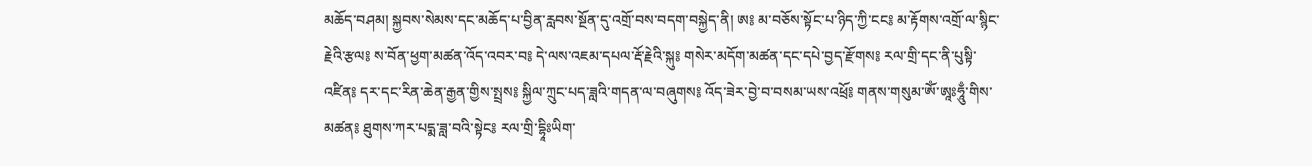མཆོད་བཤམ། སྐྱབས་སེམས་དང་མཆོད་པ་བྱིན་རླབས་སྔོན་དུ་འགྲོ་བས་བདག་བསྐྱེད་ནི། ཨ༔ མ་བཅོས་སྟོང་པ་ཉིད་ཀྱི་ངང༔ མ་རྟོགས་འགྲོ་ལ་སྙིང་རྗེའི་རྩལ༔ ས་བོན་ཕྱག་མཚན་འོད་འབར་བ༔ དེ་ལས་འཇམ་དཔལ་རྡོ་རྗེའི་སྐུ༔ གསེར་མདོག་མཚན་དང་དཔེ་བྱད་རྫོགས༔ རལ་གྲི་དང་ནི་པུསྟི་འཛིན༔ དར་དང་རིན་ཆེན་རྒྱན་གྱིས་སྤྲས༔ སྐྱིལ་ཀྲུང་པད་ཟླའི་གདན་ལ་བཞུགས༔ འོད་ཟེར་བྱེ་བ་བསམ་ཡས་འཕྲོ༔ གནས་གསུམ་ཨོཾ་ཨཱཿཧཱུྃ་གིས་མཚན༔ ཐུགས་ཀར་པདྨ་ཟླ་བའི་སྟེང༔ རལ་གྲི་དྷཱིཿཡིག་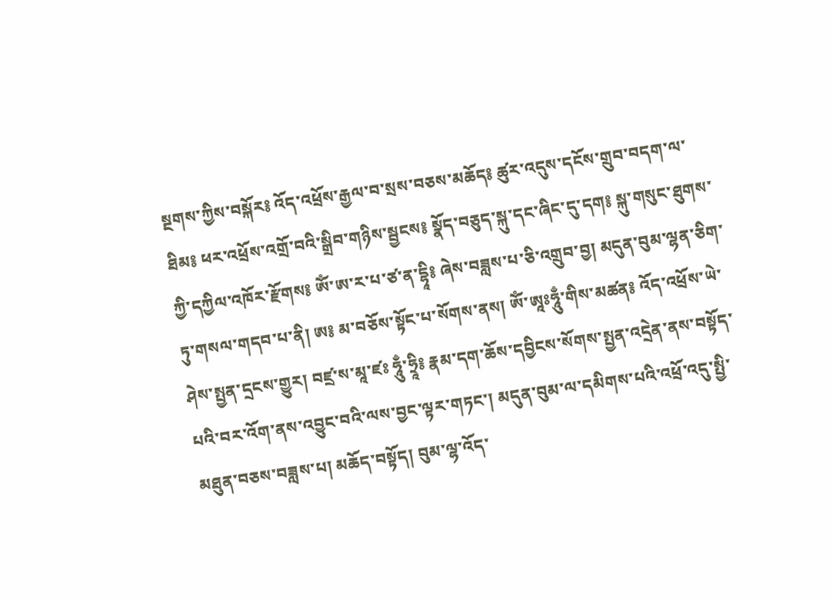སྔགས་ཀྱིས་བསྐོར༔ འོད་འཕྲོས་རྒྱལ་བ་སྲས་བཅས་མཆོད༔ ཚུར་འདུས་དངོས་གྲུབ་བདག་ལ་ཐིམ༔ ཕར་འཕྲོས་འགྲོ་བའི་སྒྲིབ་གཉིས་སྦྱངས༔ སྣོད་བཅུད་སྐུ་དང་ཞིང་དུ་དག༔ སྐུ་གསུང་ཐུགས་ཀྱི་དཀྱིལ་འཁོར་རྫོགས༔ ཨོཾ་ཨ་ར་པ་ཙ་ན་དྷཱི༔ ཞེས་བཟླས་པ་ཅི་འགྲུབ་བྱ། མདུན་བུམ་ལྷན་ཅིག་ཏུ་གསལ་གདབ་པ་ནི། ཨ༔ མ་བཅོས་སྟོང་པ་སོགས་ནས། ཨོཾ་ཨཱཿཧཱུྃ་གིས་མཚན༔ འོད་འཕྲོས་ཡེ་ཤེས་སྤྱན་དྲངས་གྱུར། བཛྲ་ས་མཱ་ཛཿ ཧཱུྃ་ཧྲཱི༔ རྣམ་དག་ཆོས་དབྱིངས་སོགས་སྤྱན་འདྲེན་ནས་བསྟོད་པའི་བར་འོག་ནས་འབྱུང་བའི་ལས་བྱང་ལྟར་གཏང་། མདུན་བུམ་ལ་དམིགས་པའི་འཕྲོ་འདུ་སྤྱི་མཐུན་བཅས་བཟླས་པ། མཆོད་བསྟོད། བུམ་ལྷ་འོད་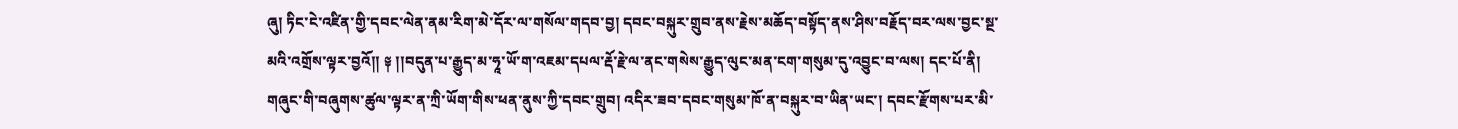ཞུ། ཏིང་ངེ་འཛིན་གྱི་དབང་ལེན་ནམ་རིག་མེ་དོར་ལ་གསོལ་གདབ་བྱ། དབང་བསྐུར་གྲུབ་ནས་རྗེས་མཆོད་བསྟོད་ནས་ཤིས་བརྗོད་བར་ལས་བྱང་སྔ་མའི་འགྲོས་ལྟར་བྱའོ།། ༈ །།བདུན་པ་རྒྱུད་མ་ཧཱ་ཡོ་ག་འཇམ་དཔལ་རྡོ་རྗེ་ལ་ནང་གསེས་རྒྱུད་ལུང་མན་ངག་གསུམ་དུ་འབྱུང་བ་ལས། དང་པོ་ནི། གཞུང་གི་བཞུགས་ཚུལ་ལྟར་ན་ཀྲི་ཡོག་གིས་ཕན་ནུས་ཀྱི་དབང་གྲུབ། འདིར་ཟབ་དབང་གསུམ་ཁོ་ན་བསྐུར་བ་ཡིན་ཡང་། དབང་རྫོགས་པར་མི་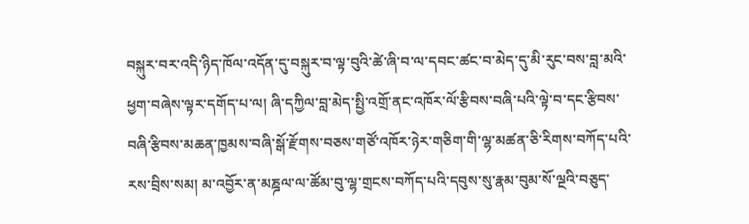བསྐུར་བར་འདི་ཉིད་ཁོལ་འདོན་དུ་བསྐུར་བ་ལྟ་བུའི་ཚེ་ཞི་བ་ལ་དབང་ཚང་བ་མེད་དུ་མི་རུང་བས་བླ་མའི་ཕྱག་བཞེས་ལྟར་དགོད་པ་ལ། ཞི་དཀྱིལ་བླ་མེད་སྤྱི་འགྲོ་ནང་འཁོར་ལོ་རྩིབས་བཞི་པའི་ལྟེ་བ་དང་རྩིབས་བཞི་རྩིབས་མཆན་ཁྱམས་བཞི་སྒོ་རྫོགས་བཅས་གཙོ་འཁོར་ཉེར་གཅིག་གི་ལྷ་མཚན་ཅི་རིགས་བཀོད་པའི་རས་བྲིས་སམ། མ་འབྱོར་ན་མཎྜལ་ལ་ཚོམ་བུ་ལྷ་གྲངས་བཀོད་པའི་དབུས་སུ་རྣམ་བུམ་སོ་ལྔའི་བཅུད་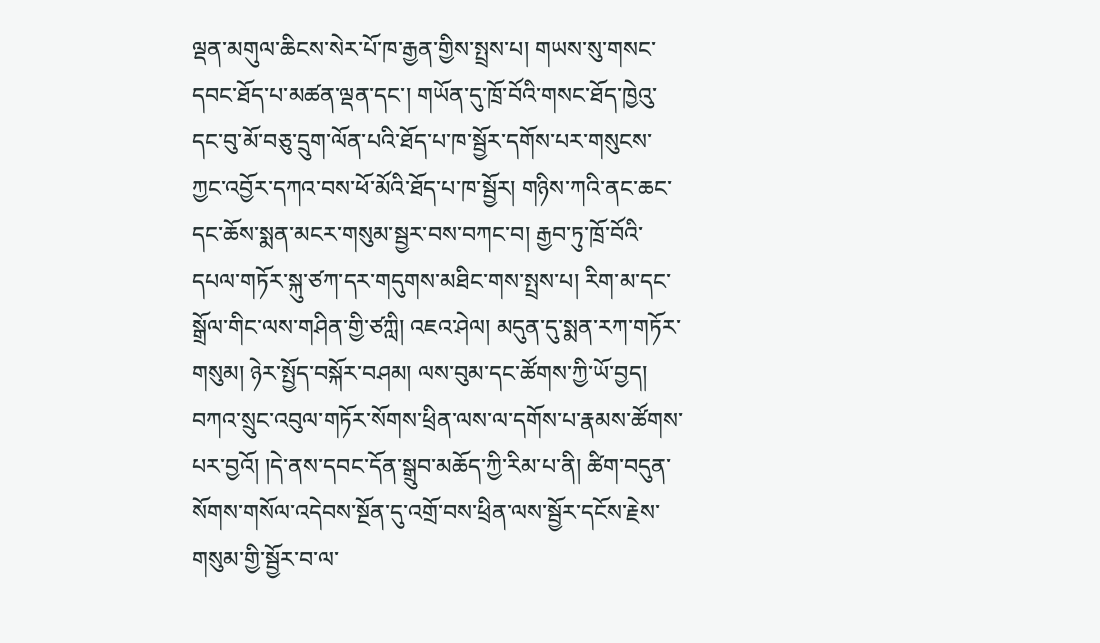ལྡན་མགུལ་ཆིངས་སེར་པོ་ཁ་རྒྱན་གྱིས་སྤྲས་པ། གཡས་སུ་གསང་དབང་ཐོད་པ་མཚན་ལྡན་དང་། གཡོན་དུ་ཁྲོ་བོའི་གསང་ཐོད་ཁྱེའུ་དང་བུ་མོ་བཅུ་དྲུག་ལོན་པའི་ཐོད་པ་ཁ་སྦྱོར་དགོས་པར་གསུངས་ཀྱང་འབྱོར་དཀའ་བས་ཕོ་མོའི་ཐོད་པ་ཁ་སྦྱོར། གཉིས་ཀའི་ནང་ཆང་དང་ཆོས་སྨན་མངར་གསུམ་སྦྱར་བས་བཀང་བ། རྒྱབ་ཏུ་ཁྲོ་བོའི་དཔལ་གཏོར་སྐུ་ཙཀ་དར་གདུགས་མཐིང་གས་སྤྲས་པ། རིག་མ་དང་སྒྲོལ་གིང་ལས་གཤིན་གྱི་ཙཀླི། འཇའ་ཤེལ། མདུན་དུ་སྨན་རཀ་གཏོར་གསུམ། ཉེར་སྤྱོད་བསྐོར་བཤམ། ལས་བུམ་དང་ཚོགས་ཀྱི་ཡོ་བྱད། བཀའ་སྲུང་འབུལ་གཏོར་སོགས་ཕྲིན་ལས་ལ་དགོས་པ་རྣམས་ཚོགས་པར་བྱའོ། །དེ་ནས་དབང་དོན་སྒྲུབ་མཆོད་ཀྱི་རིམ་པ་ནི། ཚིག་བདུན་སོགས་གསོལ་འདེབས་སྔོན་དུ་འགྲོ་བས་ཕྲིན་ལས་སྦྱོར་དངོས་རྗེས་གསུམ་གྱི་སྦྱོར་བ་ལ་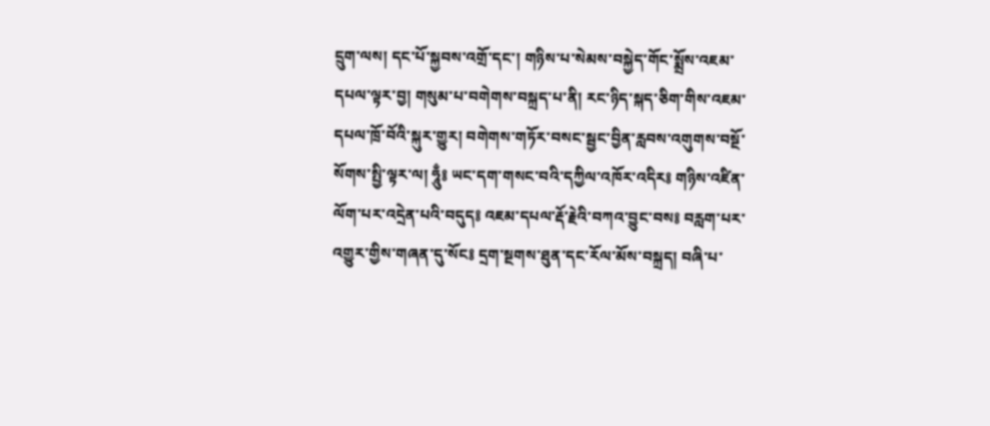དྲུག་ལས། དང་པོ་སྐྱབས་འགྲོ་དང་། གཉིས་པ་སེམས་བསྐྱེད་གོང་སྨྲོས་འཇམ་དཔལ་ལྟར་བྱ། གསུམ་པ་བགེགས་བསྐྲད་པ་ནི། རང་ཉིད་སྐད་ཅིག་གིས་འཇམ་དཔལ་ཁྲོ་བོའི་སྐུར་གྱུར། བགེགས་གཏོར་བསང་སྦྱང་བྱིན་རླབས་འགུགས་བསྔོ་སོགས་སྤྱི་ལྟར་ལ། ཧཱུྃ༔ ཡང་དག་གསང་བའི་དཀྱིལ་འཁོར་འདིར༔ གཉིས་འཛིན་ལོག་པར་འདྲེན་པའི་བདུད༔ འཇམ་དཔལ་རྡོ་རྗེའི་བཀའ་བྱུང་བས༔ བརླག་པར་འགྱུར་གྱིས་གཞན་དུ་སོང༔ དྲག་སྔགས་ཐུན་དང་རོལ་མོས་བསྐྲད། བཞི་པ་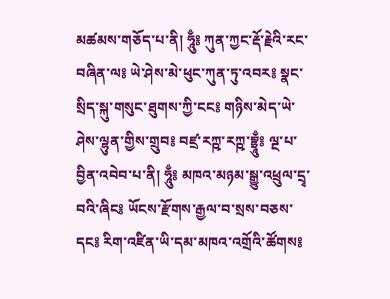མཚམས་གཅོད་པ་ནི། ཧཱུྃ༔ ཀུན་ཀྱང་རྡོ་རྗེའི་རང་བཞིན་ལ༔ ཡེ་ཤེས་མེ་ཕུང་ཀུན་ཏུ་འབར༔ སྣང་སྲིད་སྐུ་གསུང་ཐུགས་ཀྱི་ངང༔ གཉིས་མེད་ཡེ་ཤེས་ལྷུན་གྱིས་གྲུབ༔ བཛྲ་རཀྵ་རཀྵ་བྷྲཱུྃ༔ ལྔ་པ་བྱིན་འབེབ་པ་ནི། ཧཱུྃ༔ མཁའ་མཉམ་སྒྱུ་འཕྲུལ་དྲྭ་བའི་ཞིང༔ ཡོངས་རྫོགས་རྒྱལ་བ་སྲས་བཅས་དང༔ རིག་འཛིན་ཡི་དམ་མཁའ་འགྲོའི་ཚོགས༔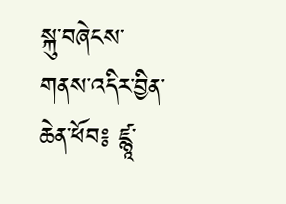སྐུ་བཞེངས་གནས་འདིར་བྱིན་ཆེན་ཕོབ༔ ཛྙཱ་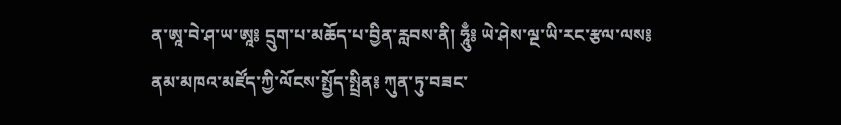ན་ཨཱ་བེ་ཤ་ཡ་ཨཱ༔ དྲུག་པ་མཆོད་པ་བྱིན་རླབས་ནི། ཧཱུྃ༔ ཡེ་ཤེས་ལྔ་ཡི་རང་རྩལ་ལས༔ ནམ་མཁའ་མཛོད་ཀྱི་ལོངས་སྤྱོད་སྤྲིན༔ ཀུན་ཏུ་བཟང་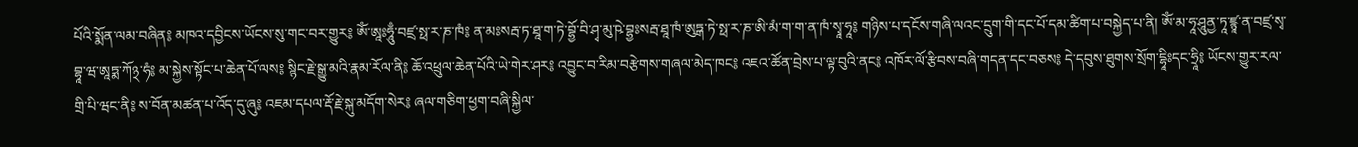པོའི་སྨོན་ལམ་བཞིན༔ མཁའ་དབྱིངས་ཡོངས་སུ་གང་བར་གྱུར༔ ཨོཾ་ཨཱཿཧཱུྃ་བཛྲ་སྥ་ར་ཎ་ཁཾ༔ ན་མཿསརྦ་ཏ་ཐཱ་ག་ཏེ་བྷྱོ་བི་ཤྭ་མུ་ཥེ་བྷྱཿསརྦ་ཐཱ་ཁཾ་ཨུཏྒ་ཏེ་སྥ་ར་ཎ་ཨི་མཾ་ག་ག་ན་ཁཾ་སྭཱ་ཧཱ༔ གཉིས་པ་དངོས་གཞི་ལའང་དྲུག་གི་དང་པོ་དམ་ཚིག་པ་བསྐྱེད་པ་ནི། ཨོཾ་མ་ཧཱ་ཤཱུནྱ་ཏཱ་ཛྙཱ་ན་བཛྲ་སྭ་བྷཱ་ཝ་ཨཱཏྨ་ཀོ྅་ཧཾ༔ མ་སྐྱེས་སྟོང་པ་ཆེན་པོ་ལས༔ སྙིང་རྗེ་སྒྱུ་མའི་རྣམ་རོལ་ནི༔ ཆོ་འཕྲུལ་ཆེན་པོའི་ཡེ་གེར་ཤར༔ འབྱུང་བ་རིམ་བརྩེགས་གཞལ་མེད་ཁང༔ འཇའ་ཚོན་བྲེས་པ་ལྟ་བུའི་ནང༔ འཁོར་ལོ་རྩིབས་བཞི་གདན་དང་བཅས༔ དེ་དབུས་ཐུགས་སྲོག་དྷཱིཿདང་ཧྲཱི༔ ཡོངས་གྱུར་རལ་གྲི་པི་ཝང་ནི༔ ས་བོན་མཚན་པ་འོད་དུ་ཞུ༔ འཇམ་དཔལ་རྡོ་རྗེ་སྐུ་མདོག་སེར༔ ཞལ་གཅིག་ཕྱག་བཞི་སྐྱིལ་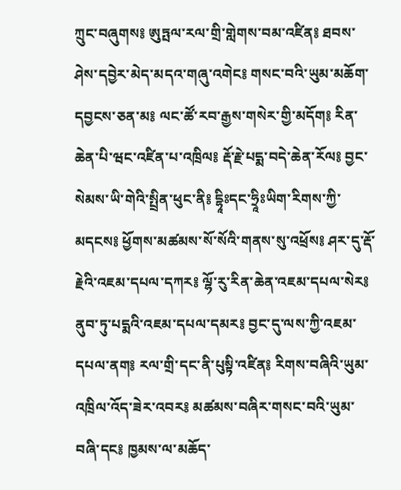ཀྲུང་བཞུགས༔ ཨུཏྤལ་རལ་གྲི་གླེགས་བམ་འཛིན༔ ཐབས་ཤེས་དབྱེར་མེད་མདའ་གཞུ་འགེང༔ གསང་བའི་ཡུམ་མཆོག་དབྱངས་ཅན་མ༔ ལང་ཚོ་རབ་རྒྱས་གསེར་གྱི་མདོག༔ རིན་ཆེན་པི་ཝང་འཛིན་པ་འཁྲིལ༔ རྡོ་རྗེ་པདྨ་བདེ་ཆེན་རོལ༔ བྱང་སེམས་ཡི་གེའི་སྤྲིན་ཕུང་ནི༔ དྷཱིཿདང་ཧྲཱིཿཡིག་རིགས་ཀྱི་མདངས༔ ཕྱོགས་མཚམས་སོ་སོའི་གནས་སུ་འཕྲོས༔ ཤར་དུ་རྡོ་རྗེའི་འཇམ་དཔལ་དཀར༔ ལྷོ་རུ་རིན་ཆེན་འཇམ་དཔལ་སེར༔ ནུབ་ཏུ་པདྨའི་འཇམ་དཔལ་དམར༔ བྱང་དུ་ལས་ཀྱི་འཇམ་དཔལ་ནག༔ རལ་གྲི་དང་ནི་པུསྟི་འཛིན༔ རིགས་བཞིའི་ཡུམ་འཁྲིལ་འོད་ཟེར་འབར༔ མཚམས་བཞིར་གསང་བའི་ཡུམ་བཞི་དང༔ ཁྱམས་ལ་མཆོད་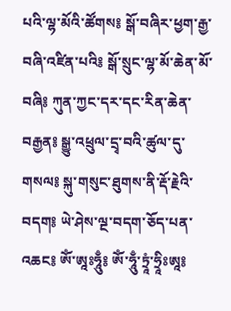པའི་ལྷ་མོའི་ཚོགས༔ སྒོ་བཞིར་ཕྱག་རྒྱ་བཞི་འཛིན་པའི༔ སྒོ་སྲུང་ལྷ་མོ་ཆེན་མོ་བཞི༔ ཀུན་ཀྱང་དར་དང་རིན་ཆེན་བརྒྱན༔ སྒྱུ་འཕྲུལ་དྲྭ་བའི་ཚུལ་དུ་གསལ༔ སྐུ་གསུང་ཐུགས་ནི་རྡོ་རྗེའི་བདག༔ ཡེ་ཤེས་ལྔ་བདག་ཅོད་པན་འཆང༔ ཨོཾ་ཨཱཿཧཱུྃ༔ ཨོཾ་ཧཱུྃ་ཏྲཱཾ་ཧྲཱིཿཨཱ༔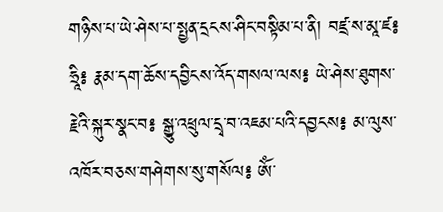གཉིས་པ་ཡེ་ཤེས་པ་སྤྱན་དྲངས་ཤིང་བསྟིམ་པ་ནི། བཛྲ་ས་མཱ་ཛ༔ ཧྲཱི༔ རྣམ་དག་ཆོས་དབྱིངས་འོད་གསལ་ལས༔ ཡེ་ཤེས་ཐུགས་རྗེའི་སྐུར་སྣང་བ༔ སྒྱུ་འཕྲུལ་དྲྭ་བ་འཇམ་པའི་དབྱངས༔ མ་ལུས་འཁོར་བཅས་གཤེགས་སུ་གསོལ༔ ཨོཾ་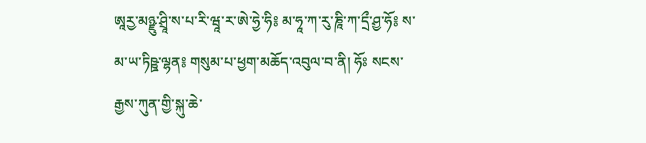ཨཱརྱ་མཉྫུ་ཤྲཱི་ས་པ་རི་ཝཱ་ར་ཨེ་ཧྱེ་ཧི༔ མ་ཧཱ་ཀ་རུ་ཎཱི་ཀ་དྲྀ་ཤྱ་ཧོ༔ ས་མ་ཡ་ཏིཥྛ་ལྷན༔ གསུམ་པ་ཕྱག་མཆོད་འབུལ་བ་ནི། ཧོཿ སངས་རྒྱས་ཀུན་གྱི་སྐུ་ཆེ་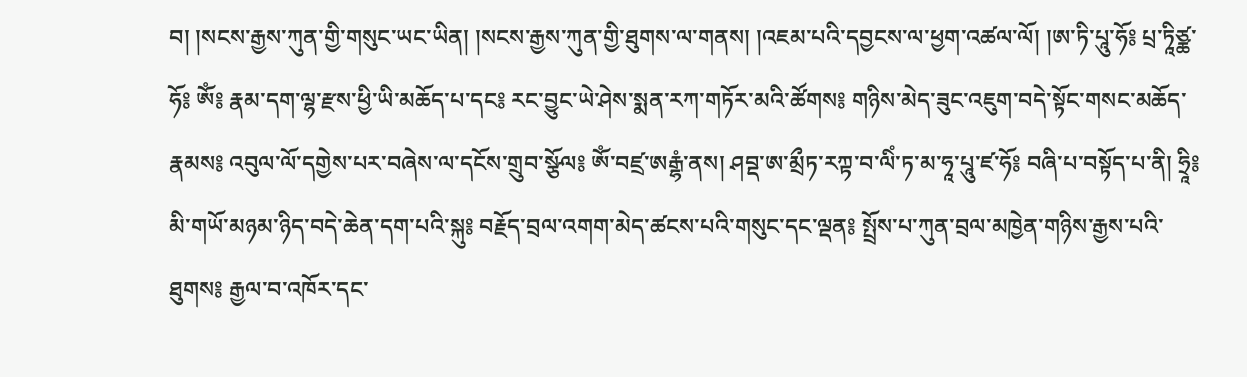བ། །སངས་རྒྱས་ཀུན་གྱི་གསུང་ཡང་ཡིན། །སངས་རྒྱས་ཀུན་གྱི་ཐུགས་ལ་གནས། །འཇམ་པའི་དབྱངས་ལ་ཕྱག་འཚལ་ལོ། །ཨ་ཏི་པཱུ་ཧོ༔ པྲ་ཏཱིཙྪ་ཧོ༔ ཨོཾ༔ རྣམ་དག་ལྷ་རྫས་ཕྱི་ཡི་མཆོད་པ་དང༔ རང་བྱུང་ཡེ་ཤེས་སྨན་རཀ་གཏོར་མའི་ཚོགས༔ གཉིས་མེད་ཟུང་འཇུག་བདེ་སྟོང་གསང་མཆོད་རྣམས༔ འབུལ་ལོ་དགྱེས་པར་བཞེས་ལ་དངོས་གྲུབ་སྩོལ༔ ཨོཾ་བཛྲ་ཨརྒྷཾ་ནས། ཤབྡ་ཨ་མྲྀཏ་རཀྟ་བ་ལིཾ་ཏ་མ་ཧཱ་པཱུ་ཛ་ཧོ༔ བཞི་པ་བསྟོད་པ་ནི། ཧྲཱི༔ མི་གཡོ་མཉམ་ཉིད་བདེ་ཆེན་དག་པའི་སྐུ༔ བརྗོད་བྲལ་འགག་མེད་ཚངས་པའི་གསུང་དང་ལྡན༔ སྤྲོས་པ་ཀུན་བྲལ་མཁྱེན་གཉིས་རྒྱས་པའི་ཐུགས༔ རྒྱལ་བ་འཁོར་དང་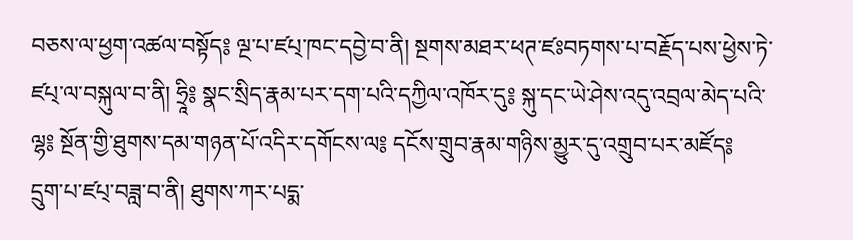བཅས་ལ་ཕྱག་འཚལ་བསྟོད༔ ལྔ་པ་ཛཔ྄་ཁང་དབྱེ་བ་ནི། སྔགས་མཐར་ཕཊ་ཛཿབཏགས་པ་བརྗོད་པས་ཕྱེས་ཏེ་ཛཔ྄་ལ་བསྐུལ་བ་ནི། ཧྲཱི༔ སྣང་སྲིད་རྣམ་པར་དག་པའི་དཀྱིལ་འཁོར་དུ༔ སྐུ་དང་ཡེ་ཤེས་འདུ་འབྲལ་མེད་པའི་ལྷ༔ སྔོན་གྱི་ཐུགས་དམ་གཉན་པོ་འདིར་དགོངས་ལ༔ དངོས་གྲུབ་རྣམ་གཉིས་མྱུར་དུ་འགྲུབ་པར་མཛོད༔ དྲུག་པ་ཛཔ྄་བཟླ་བ་ནི། ཐུགས་ཀར་པདྨ་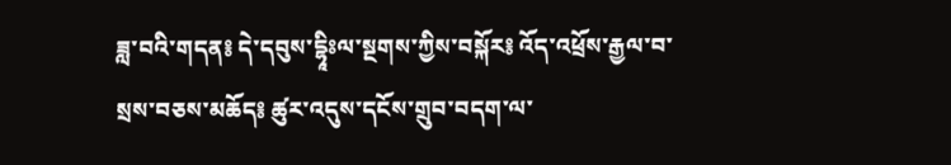ཟླ་བའི་གདན༔ དེ་དབུས་དྷཱིཿལ་སྔགས་ཀྱིས་བསྐོར༔ འོད་འཕྲོས་རྒྱལ་བ་སྲས་བཅས་མཆོད༔ ཚུར་འདུས་དངོས་གྲུབ་བདག་ལ་